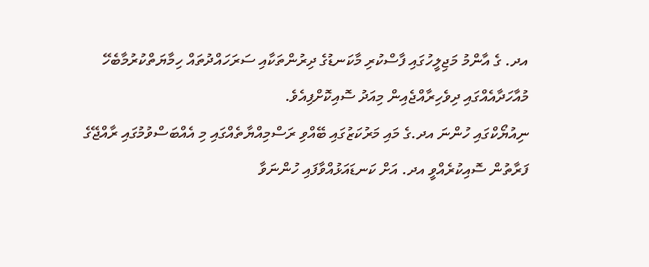އދ. ގެ އާންމު މަޖިލީހުގައި ފާސްކުރި މާކަނޑުގެ ދިރުންތަކާއި ސަރަހައްދުތައް ހިމާޔަތްކުރުމާބެހޭ މުއާހަދާއެއްގައި ދިވެހިރާއްޖެއިން މިއަދު ސޮއިކޮށްފިއެވެ.
ނިއުޔޯކްގައި ހުންނަ އދ.ގެ މައި މަރުކަޒުގައި ބޭއްވި ރަސްމިއްޔާތެއްގައި މި އެއްބަސްވުމުގައި ރާއްޖޭގެ ފަރާތުން ސޮއިކުރެއްވީ އދ. އަށް ކަނޑައަޅުއްވާފައި ހުންނަވާ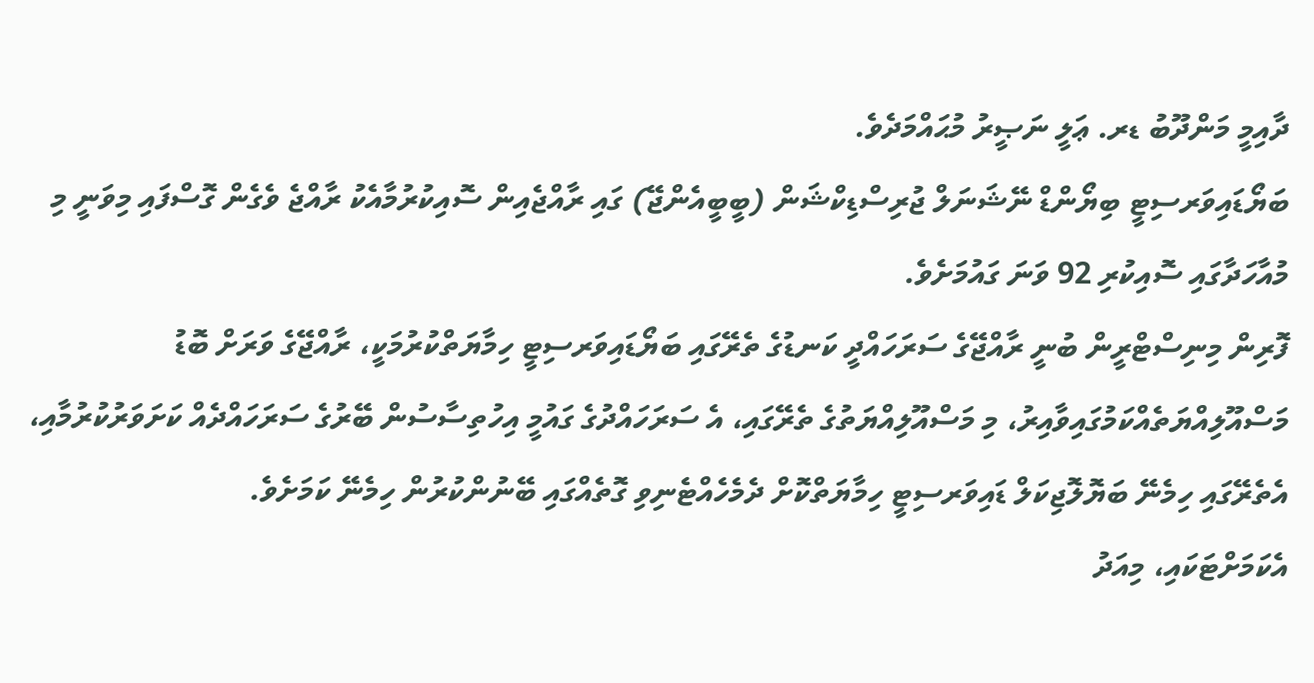ދާއިމީ މަންދޫބު ޑރ. ޢަލީ ނަޞީރު މުޙައްމަދެވެ.
ބަޔޯޑައިވަރސިޓީ ބިޔޯންޑް ނޭޝަނަލް ޖުރިސްޑިކްޝަން (ބީބީއެންޖޭ) ގައި ރާއްޖެއިން ސޮއިކުރުމާއެކު ރާއްޖެ ވެގެން ގޮސްފައި މިވަނީ މި މުއާހަދާގައި ސޮއިކުރި 92 ވަނަ ގައުމަށެވެ.
ފޮރިން މިނިސްޓްރީން ބުނީ ރާއްޖޭގެ ސަރަހައްދީ ކަނޑުގެ ތެރޭގައި ބަޔޯޑައިވަރސިޓީ ހިމާޔަތްކުރުމަކީ، ރާއްޖޭގެ ވަރަށް ބޮޑު މަސްއޫލިއްޔަތެއްކަމުގައިވާއިރު، މި މަސްއޫލިއްޔަތުގެ ތެރޭގައި، އެ ސަރަހައްދުގެ ގައުމީ އިހުތިސާސުން ބޭރުގެ ސަރަހައްދެއް ކަށަވަރުކުރުމާއި، އެތެރޭގައި ހިމެނޭ ބަޔޮލޮޖިކަލް ޑައިވަރސިޓީ ހިމާޔަތްކޮށް ދެމެހެއްޓެނިވި ގޮތެއްގައި ބޭނުންކުރުން ހިމެނޭ ކަމަށެވެ.
އެކަމަށްޓަކައި، މިއަދު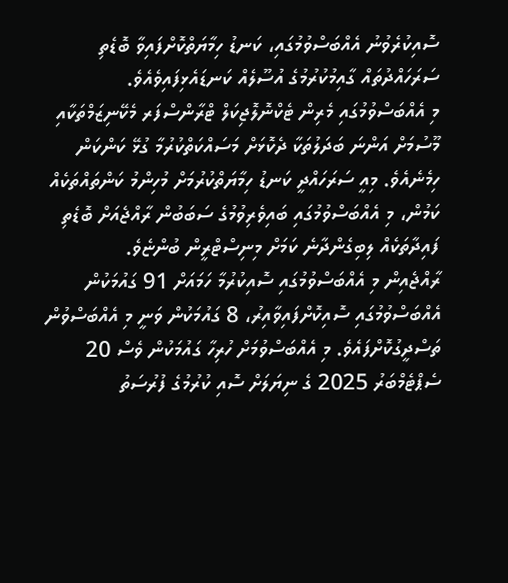ސޮއިކުރެވުނު އެއްބަސްވުމުގައި، ކަނޑު ހިމާޔަތްކޮށްފައިވާ ބޮޑެތި ސަރަހައްދުތައް ގާއިމުކުރުމުގެ އުސޫލެއް ކަނޑައެޅިފައިވެއެވެ.
މި އެއްބަސްވުމުގައި މެރިން ޓެކްނޮލޮޖިކަލް ޓްރާންސްފަރ މެކޭނިޒަމްތަކާއި މޫސުމަށް އަންނަ ބަދަލުތަކާ ދެކޮޅަށް މަސައްކަތްކުރުމާ ގުޅޭ ކަންކަން ހިމެނެއެވެ. މިއީ ސަރަހައްދީ ކަނޑު ހިމާޔަތްކުރުމަށް މުހިންމު ކަންތައްތަކެއް ކަމުން، މި އެއްބަސްވުމުގައި ބައިވެރިވުމުގެ ސަބަބުން ރާއްޖެއަށް ބޮޑެތި ފައިދާތަކެއް ލިބިގެންދާނެ ކަމަށް މިނިސްޓްރީން ބުންޏެވެ.
ރާއްޖެއިން މި އެއްބަސްވުމުގައި ސޮއިކުރުމާ ހަމައަށް 91 ގައުމަކުން އެއްބަސްވުމުގައި ސޮއިކޮށްފައިވާއިރު، 8 ގައުމަކުން ވަނީ މި އެއްބަސްވުން ތަސްދީގުކޮށްފައެވެ. މި އެއްބަސްވުމަށް ހުރިހާ ގައުމަކުން ވެސް 20 ސެޕްޓެމްބަރު 2025 ގެ ނިޔަލަށް ސޮއި ކުރުމުގެ ފުރުސަތު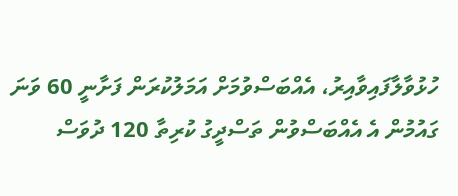ހުޅުވާލާފައިވާއިރު، އެއްބަސްވުމަށް އަމަލުކުރަން ފަށާނީ 60 ވަނަ ގައުމުން އެ އެއްބަސްވުން ތަސްދީގު ކުރިތާ 120 ދުވަސް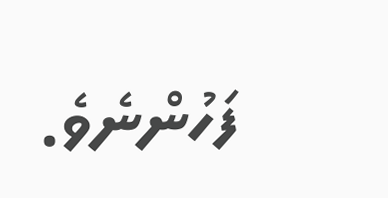ފަހުންނެވެ.